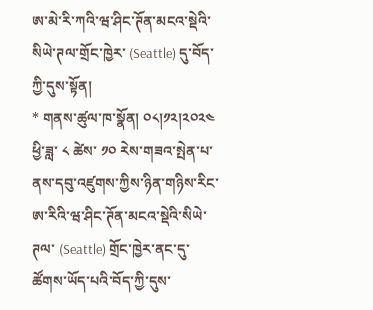ཨ་མེ་རི་ཀའི་ཝ་ཤིང་ཊོན་མངའ་སྡེའི་སིཡེ་ཊལ་གྲོང་ཁྱེར་ (Seattle) དུ་བོད་ཀྱི་དུས་སྟོན།
* གནས་ཚུལ་ཁ་སྣོན། ༠༨།༡༢།༢༠༢༤
ཕྱི་ཟླ་ ༨ ཚེས་ ༡༠ རེས་གཟའ་སྤེན་པ་ནས་དབུ་འཛུགས་ཀྱིས་ཉིན་གཉིས་རིང་ཨ་རིའི་ཝ་ཤིང་ཊོན་མངའ་སྡེའི་སིཡེ་ཊལ་ (Seattle) གྲོང་ཁྱེར་ནང་དུ་ཚོགས་ཡོད་པའི་བོད་ཀྱི་དུས་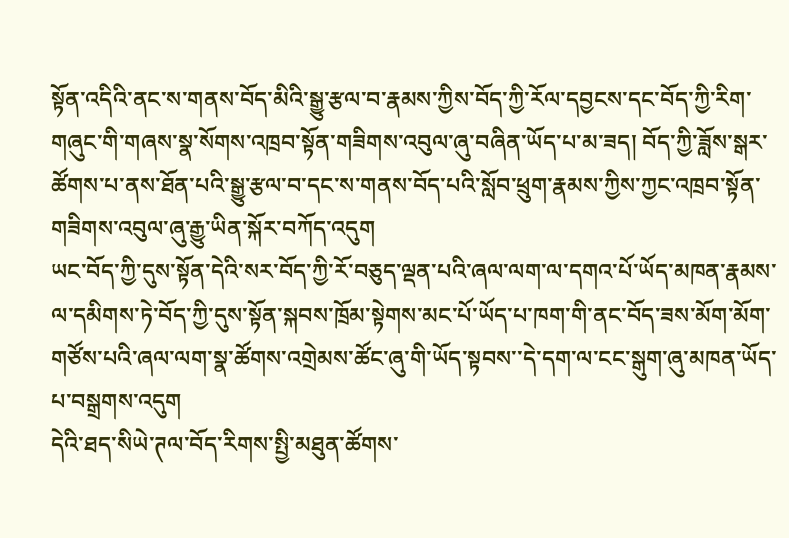སྟོན་འདིའི་ནང་ས་གནས་བོད་མིའི་སྒྱུ་རྩལ་བ་རྣམས་ཀྱིས་བོད་ཀྱི་རོལ་དབྱངས་དང་བོད་ཀྱི་རིག་གཞུང་གི་གཞས་སྣ་སོགས་འཁྲབ་སྟོན་གཟིགས་འབུལ་ཞུ་བཞིན་ཡོད་པ་མ་ཟད། བོད་ཀྱི་ཟློས་སྒར་ཚོགས་པ་ནས་ཐོན་པའི་སྒྱུ་རྩལ་བ་དང་ས་གནས་བོད་པའི་སློབ་ཕྲུག་རྣམས་ཀྱིས་ཀྱང་འཁྲབ་སྟོན་གཟིགས་འབུལ་ཞུ་རྒྱུ་ཡིན་སྐོར་བཀོད་འདུག
ཡང་བོད་ཀྱི་དུས་སྟོན་དེའི་སར་བོད་ཀྱི་རོ་བཅུད་ལྡན་པའི་ཞལ་ལག་ལ་དགའ་པོ་ཡོད་མཁན་རྣམས་ལ་དམིགས་ཏེ་བོད་ཀྱི་དུས་སྟོན་སྐབས་ཁྲོམ་སྟེགས་མང་པོ་ཡོད་པ་ཁག་གི་ནང་བོད་ཟས་མོག་མོག་གཙོས་པའི་ཞལ་ལག་སྣ་ཚོགས་འགྲེམས་ཚོང་ཞུ་གི་ཡོད་སྟབས་་དེ་དག་ལ་ངང་སྒུག་ཞུ་མཁན་ཡོད་པ་བསྒྲགས་འདུག
དེའི་ཐད་སིཡེ་ཊལ་བོད་རིགས་སྤྱི་མཐུན་ཚོགས་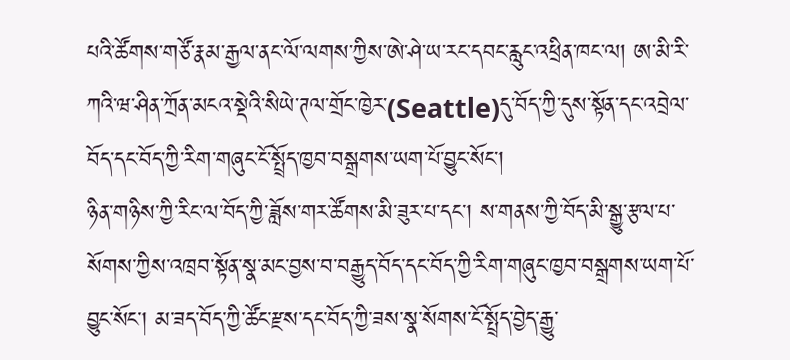པའི་ཚོགས་གཙོ་རྣམ་རྒྱལ་ནང་ལོ་ལགས་ཀྱིས་ཨེ་ཤེ་ཡ་རང་དབང་རླུང་འཕྲིན་ཁང་ལ། ཨ་མི་རི་ཀའི་ཝ་ཤིན་ཀྲོན་མངའ་སྡེའི་སིཡེ་ཊལ་གྲོང་ཁྱེར་(Seattle)དུ་བོད་ཀྱི་དུས་སྟོན་དང་འབྲེལ་བོད་དང་བོད་ཀྱི་རིག་གཞུང་ངོ་སྤྲོད་ཁྱབ་བསྒྲགས་ཡག་པོ་བྱུང་སོང་།
ཉིན་གཉིས་ཀྱི་རིང་ལ་བོད་ཀྱི་ཟློས་གར་ཚོགས་མི་ཟུར་པ་དང་། ས་གནས་ཀྱི་བོད་མི་སྒྱུ་རྩལ་པ་སོགས་ཀྱིས་འཁྲབ་སྟོན་སྣ་མང་བྱས་བ་བརྒྱུད་བོད་དང་བོད་ཀྱི་རིག་གཞུང་ཁྱབ་བསྒྲགས་ཡག་པོ་བྱུང་སོང་། མ་ཟད་བོད་ཀྱི་ཚོང་རྫས་དང་བོད་ཀྱི་ཟས་སྣ་སོགས་ངོ་སྤྲོད་བྱེད་རྒྱུ་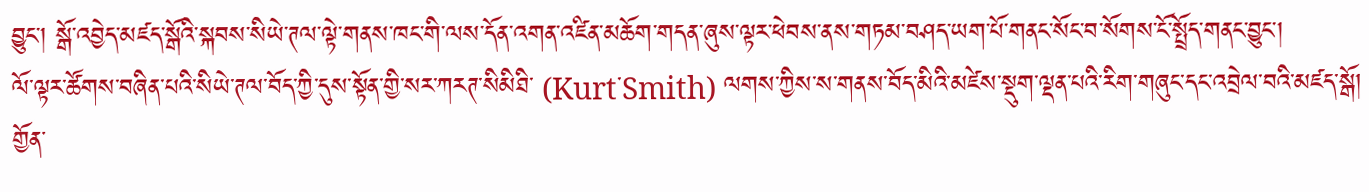བྱུང་། སྒོ་འབྱེད་མཛད་སྒོའི་སྐབས་སིཡེ་ཊལ་ལྟེ་གནས་ཁང་གི་ལས་དོན་འགན་འཛིན་མཆོག་གདན་ཞུས་ལྟར་ཕེབས་ནས་གཏམ་བཤད་ཡག་པོ་གནང་སོང་བ་སོགས་ངོ་སྤྲོད་གནང་བྱུང་།
ལོ་ལྟར་ཚོགས་བཞིན་པའི་སིཡེ་ཊལ་བོད་ཀྱི་དུས་སྟོན་གྱི་སར་ཀརཊ་སིམིཐི་ (Kurt་Smith) ལགས་ཀྱིས་ས་གནས་བོད་མིའི་མཛེས་སྡུག་ལྡན་པའི་རིག་གཞུང་དང་འབྲེལ་བའི་མཛད་སྒོ། གྱོན་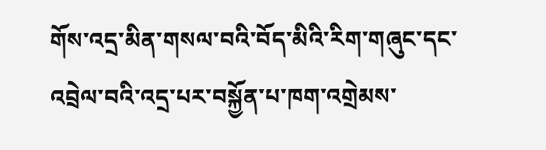གོས་འདྲ་མིན་གསལ་བའི་བོད་མིའི་རིག་གཞུང་དང་འབྲེལ་བའི་འདྲ་པར་བསྐྱོན་པ་ཁག་འགྲེམས་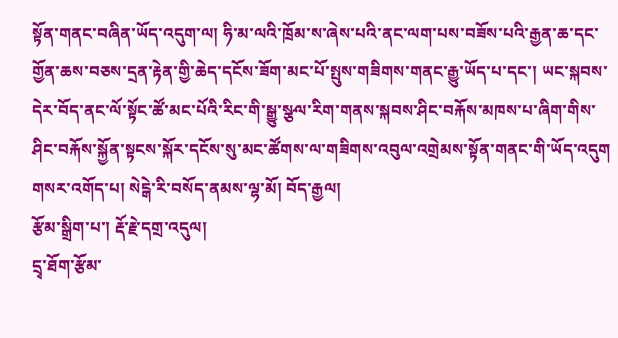སྟོན་གནང་བཞིན་ཡོད་འདུག་ལ། ཧི་མ་ལའི་ཁྲོམ་ས་ཞེས་པའི་ནང་ལག་པས་བཟོས་པའི་རྒྱན་ཆ་དང་གྱོན་ཆས་བཅས་དྲན་རྟེན་གྱི་ཆེད་དངོས་ཟོག་མང་པོ་སྤུས་གཟིགས་གནང་རྒྱུ་ཡོད་པ་དང་། ཡང་སྐབས་དེར་བོད་ནང་ལོ་སྟོང་ཚོ་མང་པོའི་རིང་གི་སྒྱུ་སྩལ་རིག་གནས་སྐབས་ཤིང་བརྐོས་མཁས་པ་ཞིག་གིས་ཤིང་བརྐོས་སྐྱོན་སྟངས་སྐོར་དངོས་སུ་མང་ཚོགས་ལ་གཟིགས་འབུལ་འགྲེམས་སྟོན་གནང་གི་ཡོད་འདུག
གསར་འགོད་པ། སེངྒེ་རི་བསོད་ནམས་ལྷ་མོ། བོད་རྒྱལ།
རྩོམ་སྒྲིག་པ་། རྡོ་རྗེ་དགྲ་འདུལ།
དྲྭ་ཐོག་རྩོམ་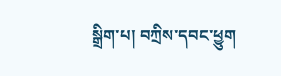སྒྲིག་པ། བཀྲིས་དབང་ཕྱུག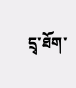དྲྭ་ཐོག་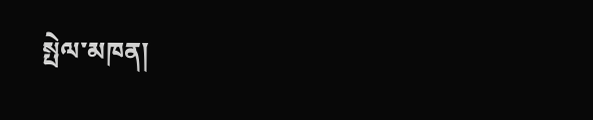སྤེལ་མཁན།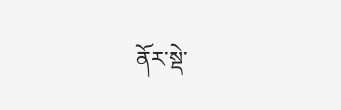ནོར་སྡེ་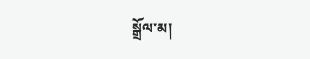སྒྲོལ་མ།